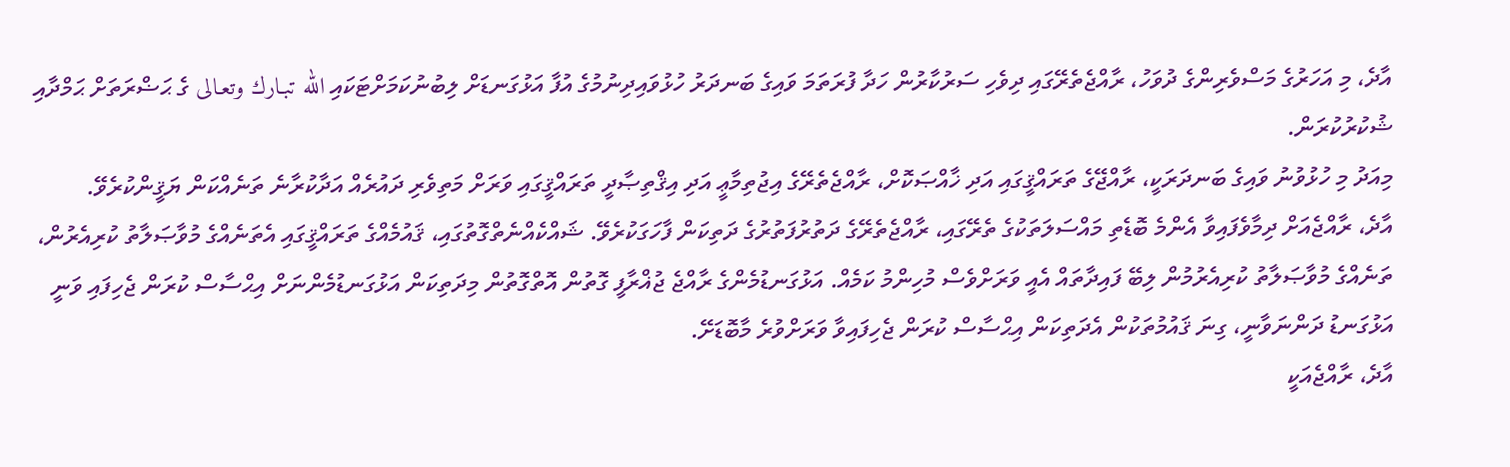އާދެ، މި އަހަރުގެ މަސްވެރިންގެ ދުވަހު، ރާއްޖެތެރޭގައި ދިވެހި ސަރުކާރުން ހަދާ ފުރަތަމަ ވައިގެ ބަނދަރު ހުޅުވައިދިނުމުގެ އުފާ އަޅުގަނޑަށް ލިބުނުކަމަށްޓަކައި الله تبـارك وتعـالى ގެ ޙަޟްރަތަށް ޙަމްދާއި ޝުކުރުކުރަން.
މިއަދު މި ހުޅުވުނު ވައިގެ ބަނދަރަކީ، ރާއްޖޭގެ ތަރައްޤީގައި އަދި ޚާއްޞަކޮށް، ރާއްޖެތެރޭގެ އިޖުތިމާޢީ އަދި އިޤްތިޞާދީ ތަރައްޤީގައި ވަރަށް މަތިވެރި ދައުރެއް އަދާކުރާނެ ތަނެއްކަން ޔަޤީންކުރެވޭ.
އާދެ، ރާއްޖެއަށް ދިމާވެފައިވާ އެންމެ ބޮޑެތި މައްސަލަތަކުގެ ތެރޭގައި، ރާއްޖެތެރޭގެ ދަތުރުފަތުރުގެ ދަތިކަން ފާހަގަކުރެވޭ. ޝައްކެއްނެތްގޮތުގައި، ޤައުމެއްގެ ތަރައްޤީގައި އެތަނެއްގެ މުވާޞަލާތު ކުރިއެރުން، ތަނެއްގެ މުވާޞަލާތު ކުރިއެރުމުން ލިބޭ ފައިދާތައް އެއީ ވަރަށްވެސް މުހިންމު ކަމެއް. އަޅުގަނޑުމެންގެ ރާއްޖެ ޖުޣްރާފީ ގޮތުން އޮތްގޮތުން މިދަތިކަން އަޅުގަނޑުމެންނަށް އިޙްސާސް ކުރަން ޖެހިފައި ވަނީ އަޅުގަނޑު ދަންނަވާނީ، ގިނަ ޤައުމުތަކުން އެދަތިކަން އިޙްސާސް ކުރަން ޖެހިފައިވާ ވަރަށްވުރެ މާބޮޑަށޭ.
އާދެ، ރާއްޖެއަކީ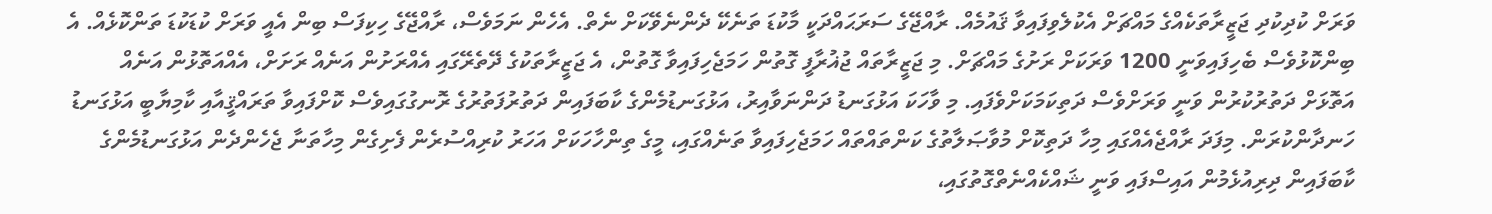ވަރަށް ކުދިކުދި ޖަޒީރާތަކެއްގެ މައްޗަށް އެކުލެވިފައިވާ ޤައުމެއް. ރާއްޖޭގެ ސަރަޙައްދަކީ މާކުޑަ ތަނެކޭ ދެންނެވޭކަށް ނެތް. އެހެން ނަމަވެސް، ރާއްޖޭގެ ހިކިފަސް ބިން އެއީ ވަރަށް ކުޑަކުޑަ ތަންކޮޅެއް. އެ ބިންކޮޅުވެސް ބެހިފައިވަނީ 1200 ވަރަކަށް ރަށުގެ މައްޗަށް. މި ޖަޒީރާތައް ޖުޣުރާފީ ގޮތުން ހަމަޖެހިފައިވާ ގޮތުން، އެ ޖަޒީރާތަކުގެ ދޭތެރޭގައި އެއްރަށުން އަނެއް ރަށަށް، އެއްއަތޮޅުން އަނެއް އަތޮޅަށް ދަތުރުކުރުން ވަނީ ވަރަށްވެސް ދަތިކަމަކަށްވެފައި. މި ވާހަކަ އަޅުގަނޑު ދަންނަވާއިރު، އަޅުގަނޑުމެންގެ ކާބަފައިން ދަތުރުފަތުރުގެ ރޮނގުގައިވެސް ކޮށްފައިވާ ތަރައްޤީއާއި ކާމިޔާބީ އަޅުގަނޑު ހަނދާންކުރަން. މިފަދަ ރާއްޖެއެއްގައި މިހާ ދަތިކޮށް މުވާޞަލާތުގެ ކަންތައްތައް ހަމަޖެހިފައިވާ ތަނެއްގައި، މީގެ ތިންހާހަކަށް އަހަރު ކުރިއްސުރެން ފެށިގެން މިހާތަނާ ޖެހެންދެން އަޅުގަނޑުމެންގެ ކާބަފައިން ދިރިއުޅެމުން އައިސްފައި ވަނީ ޝައްކެއްނެތްގޮތުގައި،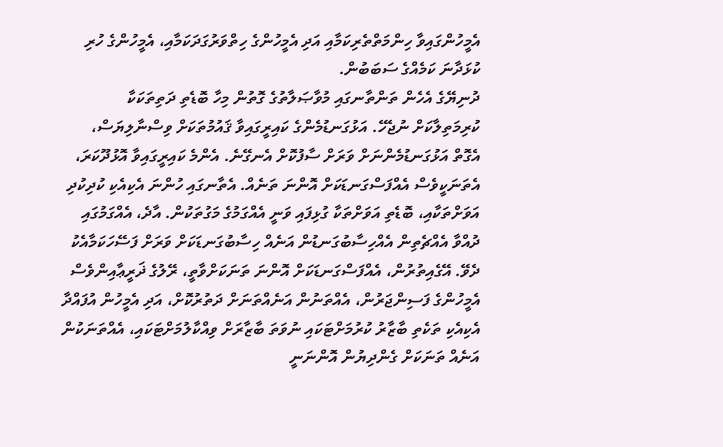އެމީހުންގައިވާ ހިންމަތްތެރިކަމާއި އަދި އެމީހުންގެ ހިތްވަރުގަދަކަމާއި، އެމީހުންގެ ހުރި ކުޅަދާނަ ކަމެއްގެ ސަބަބުން.
ދުނިޔޭގެ އެހެން ތަންތާނގައި މުވާޞަލާތުގެ ގޮތުން މިހާ ބޮޑެތި ދަތިތަކަކާ ކުރިމަތިލާކަށް ނުޖެހޭ. އަޅުގަނޑުމެންގެ ކައިރީގައިވާ ޤައުމުތަކަށް ވިސްނާލިޔަސް، އެގޮތް އަޅުގަނޑުމެންނަށް ވަރަށް ސާފުކޮށް އެނގޭނެ. އެންމެ ކައިރީގައިވާ އޮޅުދޫކަރަ، އެތަނަކީވެސް އެއްފަސްގަނޑަކަށް އޮންނަ ތަނެއް. އެތާނގައި ހުންނަ އެކިއެކި ކުދިކުދި އަވަށްތަކާއި، ބޮޑެތި އަވަށްތަކާ ގުޅިފައި ވަނީ އެއްގަމުގެ މަގުތަކުން. އާދެ، އެއްގަމުގައި ދުއްވާ އެއްޗެތިން އެއްހިސާބުގަނޑުން އަނެއް ހިސާބުގަނޑަކަށް ވަރަށް ފަސޭހަކަމާއެކު ދެވޭ. އޭގެއިތުރުން، އެއްފަސްގަނޑަކަށް އޮންނަ ތަނަކަށްވާތީ، ރޭލުގެ ޛަރީޢާއިންވެސް އެމީހުންގެ ފަސިންޖަރުން، އެއްތަނުން އަނެއްތަނަށް ދަތުރުކޮށް، އަދި އެމީހުން އުފައްދާ އެކިއެކި ތަކެތި ބާޒާރު ކުރުމަށްޓަކައި ނުވަތަ ބާޒާރަށް ވިއްކާލުމަށްޓަކައި، އެއްތަނަކުން އަނެއް ތަނަކަށް ގެންދިޔުން އޮންނަނީ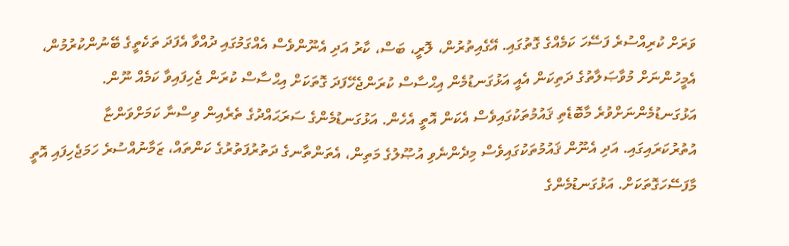ވަރަށް ކުރިއްސުރެ ފަސޭހަ ކަމެއްގެ ގޮތުގައި. އޭގެއިތުރުން، ލޮރީ، ބަސް، ކާރު އަދި އެނޫންވެސް އެއްގަމުގައި ދުއްވާ އެފަދަ ތަކެތީގެ ބޭނުންކުރުމުން، އެމީހުންނަށް މުވާޞަލާތުގެ ދަތިކަން އެއީ އަޅުގަނޑުމެން އިޙްސާސް ކުރަންޖެހޭފަދަ ގޮތަކަށް އިޙްސާސް ކުރަން ޖެހިފައިވާ ކަމެއް ނޫން.
އަޅުގަނޑުމެންނަށްވުރެ މާބޮޑެތި ޤައުމުތަކުގައިވެސް އެކަން އޮތީ އެހެން. އަޅުގަނޑުމެންގެ ސަރަޙައްދުގެ ތެރެއިން ވިސްނާ ކަމަށްވަންޏާ އުތުރުކަރައިގައި. އަދި އެނޫން ޤައުމުތަކުގައިވެސް މިދެންނެވި އުޞޫލުގެ މަތިން، އެތަންތާނގެ ދަތުރުފަތުރުގެ ކަންތައް، ޒަމާނުއްސުރެ ހަމަޖެހިފައި އޮތީ މާފަސޭހަގޮތަކަށް. އަޅުގަނޑުމެންގެ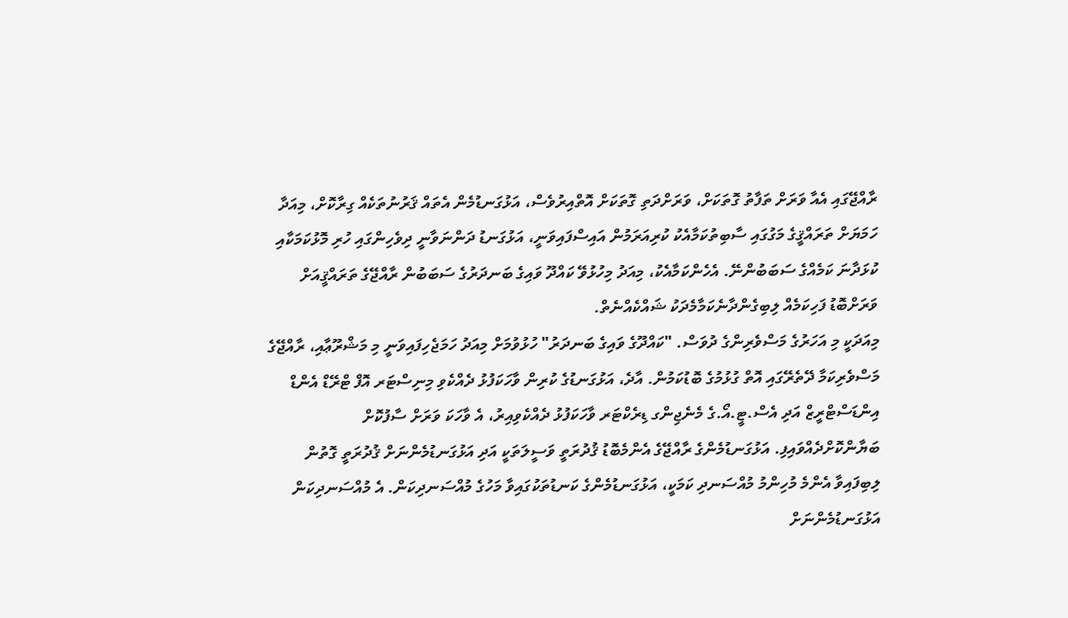ރާއްޖޭގައި އެއާ ވަރަށް ތަފާތު ގޮތަކަށް، ވަރަށްދަތި ގޮތަކަށް އޮތްއިރުވެސް، އަޅުގަނޑުމެން އެތައް ޤަރުނުތަކެއް ގިރާކޮށް، މިއަދާ ހަމަޔަށް ތަރައްޤީގެ މަގުގައި ސާބިތުކަމާއެކު ކުރިއަރަމުން އައިސްފައިވަނީ، އަޅުގަނޑު ދަންނަވާނީ ދިވެހިންގައި ހުރި މޮޅުކަމަކާއި ކުޅަދާނަ ކަމެއްގެ ސަބަބުންނޭ. އެހެންކަމާއެކު، މިއަދު މިހުޅުވޭ ކައްދޫ ވައިގެ ބަނދަރުގެ ސަބަބުން ރާއްޖޭގެ ތަރައްޤީއަށް ވަރަށްބޮޑު ފަހިކަމެއް ލިބިގެންދާނެކަމާމެދަކު ޝައްކެއްނެތް.
މިއަދަކީ މި އަހަރުގެ މަސްވެރިންގެ ދުވަސް. "ކައްދޫގެ ވައިގެ ބަނދަރު" ހުޅުވުމަށް މިއަދު ހަމަޖެހިފައިވަނީ މި މަޝްރޫޢާއި، ރާއްޖޭގެ މަސްވެރިކަމާ ދޭތެރޭގައި އޮތް ގުޅުމުގެ ބޮޑުކަމުން. އާދެ، އަޅުގަނޑުގެ ކުރިން ވާހަކަފުޅު ދެއްކެވި މިނިސްޓަރ އޮފް ޓްރޭޑް އެންޑް އިންޑަސްޓްރީޒް އަދި އެސް.ޓީ.އޯ.ގެ މެނެޖިންގ ޑިރެކްޓަރ ވާހަކަފުޅު ދެއްކެވިއިރު، އެ ވާހަކަ ވަރަށް ސާފުކޮށް ބަޔާންކޮށްދެއްވައިފި. އަޅުގަނޑުމެންގެ ރާއްޖޭގެ އެންމެބޮޑު ޤުދުރަތީ ވަސީލަތަކީ އަދި އަޅުގަނޑުމެންނަށް ޤުދުރަތީ ގޮތުން ލިބިފައިވާ އެންމެ މުހިންމު މުއްސަނދި ކަމަކީ، އަޅުގަނޑުމެންގެ ކަނޑުތަކުގައިވާ މަހުގެ މުއްސަނދިކަން. އެ މުއްސަނދިކަން އަޅުގަނޑުމެންނަށް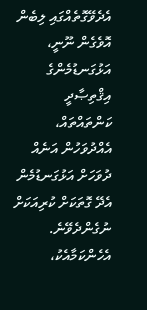އެދެވޭގޮތެއްގައި ލިބެން އޮވެގެން ނޫނީ، އަޅުގަނޑުމެންގެ އިޤްތިޞާދީ ކަންތައްތައް، އެއްދުވަހުން އަނެއް ދުވަހަށް އަޅުގަނޑުމެން އެދޭ ގޮތަކަށް ކުރިއަކަށް ނުގެންދެވޭނެ.
އެހެންކަމާއެކު،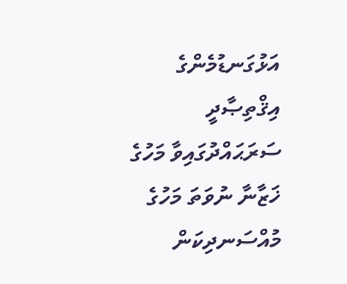އަޅުގަނޑުމެންގެ އިޤްތިޞާދީ ސަރަޙައްދުގައިވާ މަހުގެ ޚަޒާނާ ނުވަތަ މަހުގެ މުއްސަނދިކަން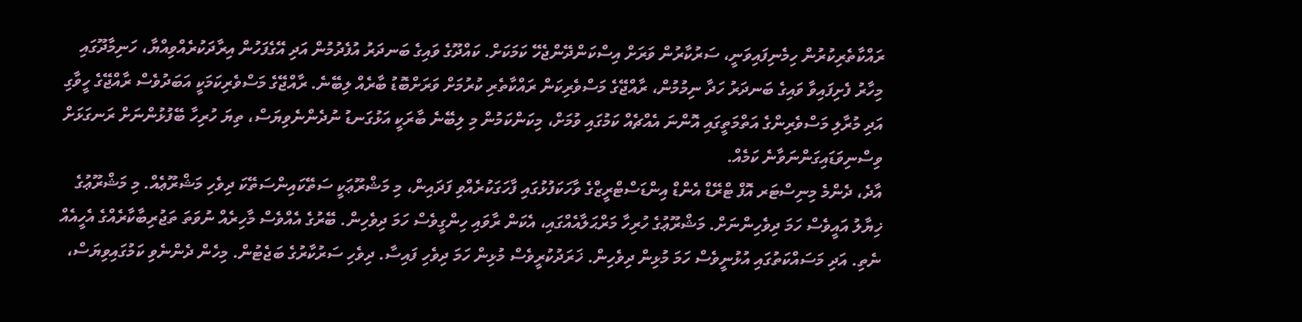ރައްކާތެރިކުރުން ހިމެނިފައިވަނީ، ސަރުކާރުން ވަރަށް އިސްކަންދޭންޖެހޭ ކަމަކަށް. ކައްދޫގެ ވައިގެ ބަނދަރު އުފެދުމުން އަދި އޭގެފަހުން އިރާދަކުރެއްވިއްޔާ، ހަނިމާދޫގައި މިހާރު ފެށިފައިވާ ވައިގެ ބަނދަރު ހަދާ ނިމުމުން، ރާއްޖޭގެ މަސްވެރިކަން ރައްކާތެރި ކުރުމަށް ވަރަށްބޮޑު ބާރެއް ލިބޭނެ. ރާއްޖޭގެ މަސްވެރިކަމަކީ އަބަދުވެސް ރާއްޖޭގެ ހީވާގި އަދި މުރާލި މަސްވެރިންގެ އަތްމަތީގައި އޮންނަ އެއްޗެއް ކަމުގައި ވުމަށް، މިކަންކަމުން މި ލިބޭނެ ބާރަކީ އަޅުގަނޑު ނުދެންނެވިޔަސް، ތިޔަ ހުރިހާ ބޭފުޅުންނަށް ރަނގަޅަށް ވިސްނިވަޑައިގަންނަވާނެ ކަމެއް.
އާދެ، ދެންމެ މިނިސްޓަރ އޮފް ޓްރޭޑް އެންޑް އިންޑަސްޓްރީޒްގެ ވާހަކަފުޅުގައި ފާހަގަކުރެއްވި ފަދައިން، މި މަޝްރޫޢަކީ ސަތޭކައިންސަތޭކަ ދިވެހި މަޝްރޫޢެއް. މި މަޝްރޫޢުގެ ޚިޔާލު އައީވެސް ހަމަ ދިވެހިންނަށް. މަޝްރޫޢުގެ ހުރިހާ މަރްޙަލާއެއްގައި، އެކަން ރާވައި ހިންގީވެސް ހަމަ ދިވެހިން. ބޭރުގެ އެއްވެސް މާހިރެއް ނުވަތަ ތަޖުރިބާކާރެއްގެ އެހީއެއް ނެތި. އަދި މަސައްކަތުގައި އުޅުނީވެސް ހަމަ މުޅިން ދިވެހިން. ޚަރަދުކުރީވެސް މުޅިން ހަމަ ދިވެހި ފައިސާ. ދިވެހި ސަރުކާރުގެ ބަޖެޓުން. މިހެން ދެންނެވި ކަމުގައިވިޔަސް،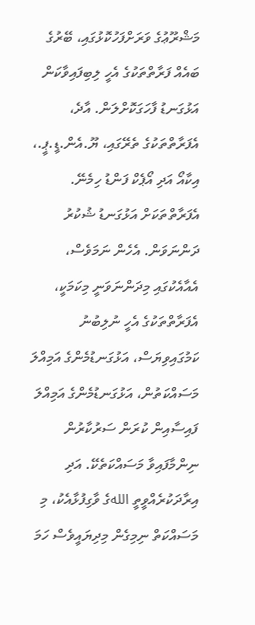މަޝްރޫޢުގެ ވަރަށްފަހުކޮޅުގައި، ބޭރުގެ ބައެއް ފަރާތްތަކުގެ އެހީ ލިބިފައިވާކަން އަޅުގަނޑު ފާހަގަކޮށްލަން. އާދެ، އެފަރާތްތަކުގެ ތެރޭގައި، ޔޫ.އެން.ޑީ.ޕީ.، އިކާއޯ އަދި އޯޕެކް ފަންޑު ހިމެނޭ. އެފަރާތްތަކަށް އަޅުގަނޑު ޝުކުރު ދަންނަވަން. އެހެން ނަމަވެސް، އެއާއެކުގައި މިދަންނަވަނީ މިކަމަކީ، އެފަރާތްތަކުގެ އެހީ ނުލިބުނު ކަމުގައިވިޔަސް، އަޅުގަނޑުމެންގެ އަމިއްލަ މަސައްކަތުން، އަޅުގަނޑުމެންގެ އަމިއްލަ ފައިސާއިން ކުރަން ސަރުކާރުން ނިންމާފައިވާ މަސައްކަތެކޭ. އަދި އިރާދަކުރެއްވީތީ اللهގެ ވާގިފުޅާއެކު، މި މަސައްކަތް ނިމިގެން މިދިޔައީވެސް ހަމަ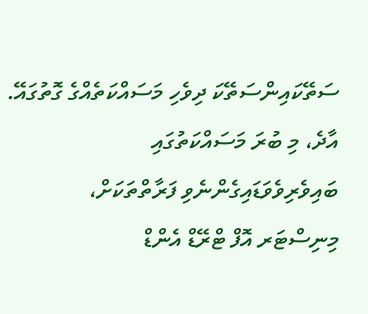ސަތޭކައިންސަތޭކަ ދިވެހި މަސައްކަތެއްގެ ގޮތުގައޭ.
އާދެ، މި ބުރަ މަސައްކަތުގައި ބައިވެރިވެވަޑައިގެންނެވި ފަރާތްތަކަށް، މިނިސްޓަރ އޮފް ޓްރޭޑް އެންޑް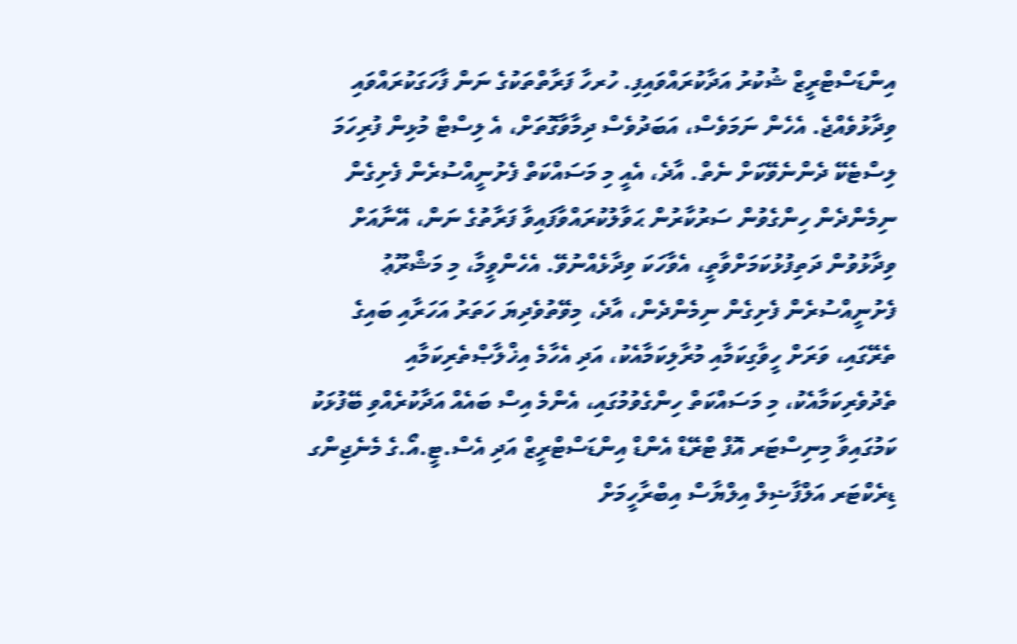އިންޑަސްޓްރީޒް ޝުކުރު އަދާކުރައްވައިފި. ހުރހާ ފަރާތްތަކުގެ ނަން ފާހަގަކުރައްވައި ވިދާޅުވެއްޖެ. އެހެން ނަމަވެސް، އަބަދުވެސް ދިމާވާގޮތަށް، އެ ލިސްޓް މުޅިން ފުރިހަމަ ލިސްޓެކޭ ދެންނެވޭކަށް ނެތް. އާދެ، އެއީ މި މަސައްކަތް ފެށުނީއްސުރެން ފެށިގެން ނިމެންދެން ހިންގެވުން ސަރުކާރުން ޙަވާލުކުރައްވާފައިވާ ފަރާތުގެ ނަން، އޭނާއަށް ވިދާޅުވުން ދަތިފުޅުކަމަށްވާތީ، އެވާހަކަ ވިދާޅެއްނުވޭ. އެހެންވީމާ، މި މަޝްރޫޢު ފެށުނީއްސުރެން ފެށިގެން ނިމެންދެން، އާދެ، މިވޭތުވެދިޔަ ހަތަރު އަހަރާއި ބައިގެ ތެރޭގައި، ވަރަށް ހީވާގިކަމާއި މުރާލިކަމާއެކު، އަދި އެހާމެ އިޚްލާޞްތެރިކަމާއި ތެދުވެރިކަމާއެކު، މި މަސައްކަތް ހިންގެވުމުގައި، އެންމެ އިސް ބައެއް އަދާކުރެއްވި ބޭފުޅަކު ކަމުގައިވާ މިނިސްޓަރ އޮފް ޓްރޭޑް އެންޑް އިންޑަސްޓްރީޒް އަދި އެސް.ޓީ.އޯ.ގެ މެނެޖިންގ ޑިރެކްޓަރ އަލްފާޟިލް އިލްޔާސް އިބްރާހީމަށް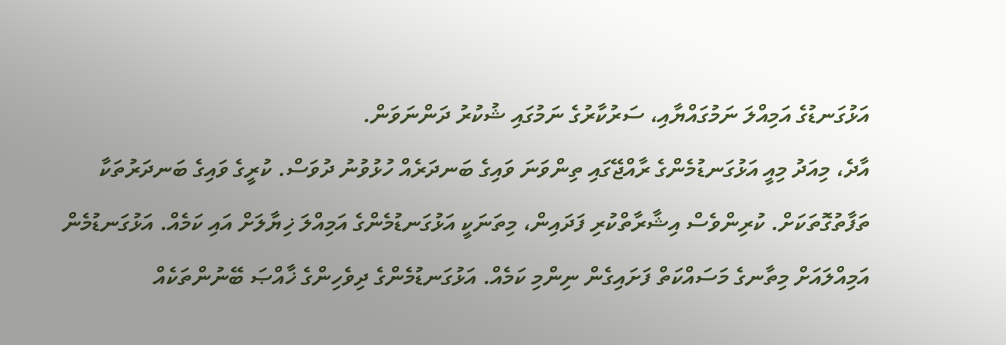އަޅުގަނޑުގެ އަމިއްލަ ނަމުގައްޔާއި، ސަރުކާރުގެ ނަމުގައި ޝުކުރު ދަންނަވަން.
އާދެ، މިއަދު މިއީ އަޅުގަނޑުމެންގެ ރާއްޖޭގައި ތިންވަނަ ވައިގެ ބަނދަރެއް ހުޅުވުނު ދުވަސް. ކުރީގެ ވައިގެ ބަނދަރުތަކާ ތަފާތުގޮތަކަށް. ކުރިންވެސް އިޝާރާތްކުރި ފަދައިން، މިތަނަކީ އަޅުގަނޑުމެންގެ އަމިއްލަ ޚިޔާލަށް އައި ކަމެއް. އަޅުގަނޑުމެން އަމިއްލައަށް މިތާނގެ މަސައްކަތް ފަށައިގެން ނިންމި ކަމެއް. އަޅުގަނޑުމެންގެ ދިވެހިންގެ ޚާއްޞަ ބޭނުންތަކެއް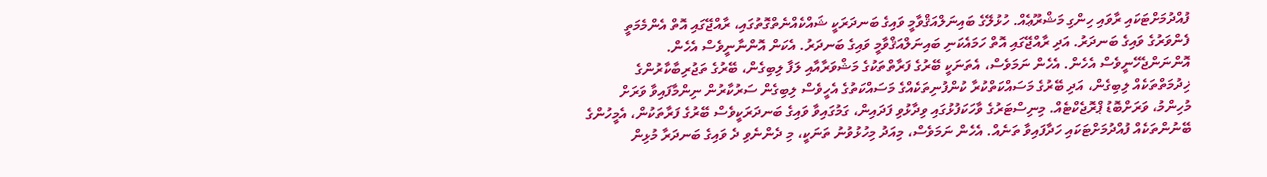ފުއްދުމަށްޓަކައި ރާވައި ހިންގި މަޝްރޫޢެއް. ހުޅުލޭގެ ބައިނަލްއަޤްވާމީ ވައިގެ ބަނދަރަކީ ޝައްކެއްނެތްގޮތުގައި، ރާއްޖޭގައި އޮތް އެންމެމަތީ ފެންވަރުގެ ވައިގެ ބަނދަރު. އަދި ރާއްޖޭގައި އޮތް ހަމައެކަނި ބައިނަލްއަޤްވާމީ ވައިގެ ބަނދަރު. އެކަން އޮންނާނީވެސް އެހެން. އޮންނަންޖެހޭނީވެސް އެހެން. އެހެން ނަމަވެސް، އެތަނަކީ ބޭރުގެ ފަރާތްތަކުގެ މަޝްވަރާއާއި ލަފާ ލިބިގެން، ބޭރުގެ ތަޖުރިބާކާރުންގެ ޚިދުމަތްތަކެއް ލިބިގެން، އަދި ބޭރުގެ މަސައްކަތްކުރާ ކުންފުނިތަކެއްގެ މަސައްކަތުގެ އެހީވެސް ލިބިގެން ސަރުކާރުން ނިންމާފައިވާ ވަރަށް މުހިންމު، ވަރަށްބޮޑު ޕްރޮޖެކްޓެއް. މިނިސްޓަރުގެ ވާހަކަފުޅުގައި ވިދާޅުވި ފަދައިން، ގަމުގައިވާ ވައިގެ ބަނދަރަކީވެސް ބޭރުގެ ފަރާތަކުން، އެމީހުންގެ ބޭނުންތަކެއް ފުއްދުމަށްޓަކައި ހަދާފައިވާ ތަނެއް. އެހެން ނަމަވެސް، މިއަދު މިހުޅުވުނު ތަނަކީ، މި ދެންނެވި ދެ ވައިގެ ބަނދަރާ މުޅިން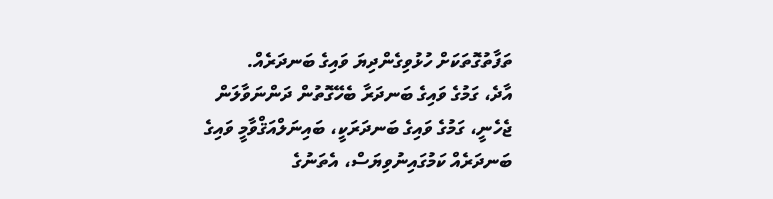ތަފާތުގޮތަކަށް ހުޅުވިގެންދިޔަ ވައިގެ ބަނދަރެއް.
އާދެ، ގަމުގެ ވައިގެ ބަނދަރާ ބެހޭގޮތުން ދަންނަވާލަން ޖެހެނީ، ގަމުގެ ވައިގެ ބަނދަރަކީ، ބައިނަލްއަޤްވާމީ ވައިގެ ބަނދަރެއް ކަމުގައިނުވިޔަސް، އެތަނުގެ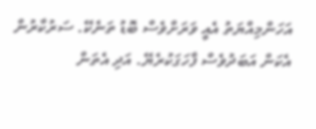އަހަންމިއްޔަތު އެއީ ވަރަށްވެސް ބޮޑު ތަނެކޭ. ސަރުކާރުން އެކަން އަބަދުވެސް ފާހަގަކުރެޔޭ. އަދި އެތަން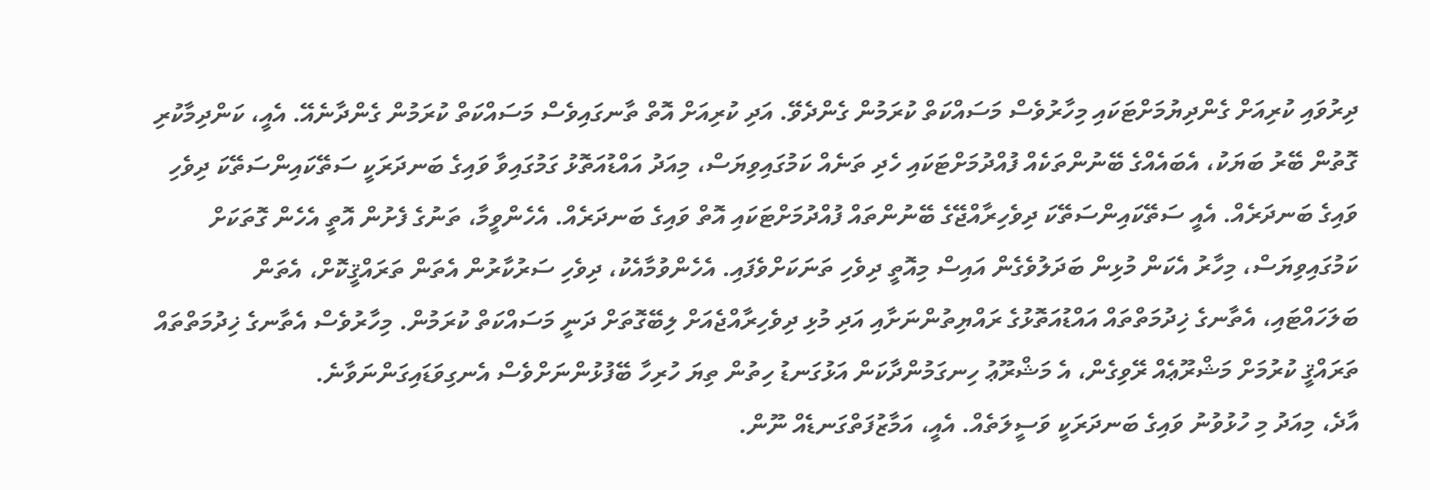ދިރުވައި ކުރިއަށް ގެންދިޔުމަށްޓަކައި މިހާރުވެސް މަސައްކަތް ކުރަމުން ގެންދެވޭ. އަދި ކުރިއަށް އޮތް ތާނގައިވެސް މަސައްކަތް ކުރަމުން ގެންދާނެއޭ. އެއީ، ކަންދިމާކުރި ގޮތުން ބޭރު ބަޔަކު، އެބައެއްގެ ބޭނުންތަކެއް ފުއްދުމަށްޓަކައި ހެދި ތަނެއް ކަމުގައިވިޔަސް، މިއަދު އައްޑުއަތޮޅު ގަމުގައިވާ ވައިގެ ބަނދަރަކީ ސަތޭކައިންސަތޭކަ ދިވެހި ވައިގެ ބަނދަރެއް. އެއީ ސަތޭކައިންސަތޭކަ ދިވެހިރާއްޖޭގެ ބޭނުންތައް ފުއްދުމަށްޓަކައި އޮތް ވައިގެ ބަނދަރެއް. އެހެންވީމާ، ތަނުގެ ފެށުން އޮތީ އެހެން ގޮތަކަށް ކަމުގައިވިޔަސް، މިހާރު އެކަން މުޅިން ބަދަލުވެގެން އައިސް މިއޮތީ ދިވެހި ތަނަކަށްވެފައި. އެހެންވުމާއެކު، ދިވެހި ސަރުކާރުން އެތަން ތަރައްޤީކޮށް، އެތަން ބަލަހައްޓައި، އެތާނގެ ޚިދުމަތްތައް އައްޑުއަތޮޅުގެ ރައްޔިތުންނަށާއި އަދި މުޅި ދިވެހިރާއްޖެއަށް ލިބޭގޮތަށް ދަނީ މަސައްކަތް ކުރަމުން. މިހާރުވެސް އެތާނގެ ޚިދުމަތްތައް ތަރައްޤީ ކުރުމަށް މަޝްރޫޢެއް ރޭވިގެން، އެ މަޝްރޫޢު ހިނގަމުންދާކަން އަޅުގަނޑު ހިތުން ތިޔަ ހުރިހާ ބޭފުޅުންނަށްވެސް އެނގިވަޑައިގަންނަވާނެ.
އާދެ، މިއަދު މި ހުޅުވުނު ވައިގެ ބަނދަރަކީ ވަސީލަތެއް. އެއީ، އަމާޒުފަތްގަނޑެއް ނޫން.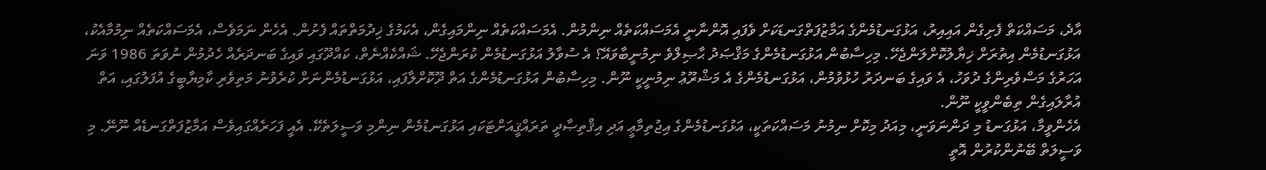އާދެ، މަސައްކަތް ފެށިގެން އައިއިރު، އަޅުގަނޑުމެންގެ އަމާޒުފަތްގަނޑަކަށް ވެފައި އޮންނާނީ އެމަސައްކަތެއް ނިންމުން. އެމަސައްކަތެއް ނިންމައިގެން، އެކަމުގެ ޚިދުމަތްތައް ފެށުން. އެހެން ނަމަވެސް، އެމަސައްކަތެއް ނިމުމާއެކު، އަޅުގަނޑުމެން އިތުރަށް ޚިޔާލުކޮށްލަންޖެހޭ. މިހިސާބުން އަޅުގަނޑުމެންގެ މަޤްޞަދު ޙާޞިލްވެ ނިމުނީބާވައޭ؟ އެ ސުވާލު އަޅުގަނޑުމެން ކުރަންޖެހޭ. ޝައްކެއްނެތް، ކައްދޫގައި ވައިގެ ބަނދަރެއް ހެދުމުން ނުވަތަ 1986 ވަނަ އަހަރުގެ މަސްވެރިންގެ ދުވަހު، އެ ވައިގެ ބަނދަރު ހުޅުވުމުން، އަޅުގަނޑުމެންގެ އެ މަޝްރޫޢު ނިމުނީކީ ނޫން. މިހިސާބުން އަޅުގަނޑުމެންގެ އަތް ދޫކޮށްލާފައި، އަޅުގަނޑުމެންނަށް ކުރެވުނު މަތިވެރި ކާމިޔާބީގެ އުފަލުގައި، އަތް އުރާލައިގެން ތިބެންވީކީ ނޫން.
އެހެންވީމާ، އަޅުގަނޑު މި ދަންނަވަނީ، މިއަދު މިކޮށް ނިމުނު މަސައްކަތަކީ، އަޅުގަނޑުމެންގެ އިޖުތިމާޢީ އަދި އިޤްތިޞާދީ ތަރައްޤީއަށްޓަކައި އަޅުގަނޑުމެން ނިންމި ވަސީލަތެކޭ. އެއީ ފަހަރެއްގައިވެސް އަމާޒުފަތްގަނޑެއް ނޫނޭ. މި ވަސީލަތް ބޭނުންކުރުން އޮތީ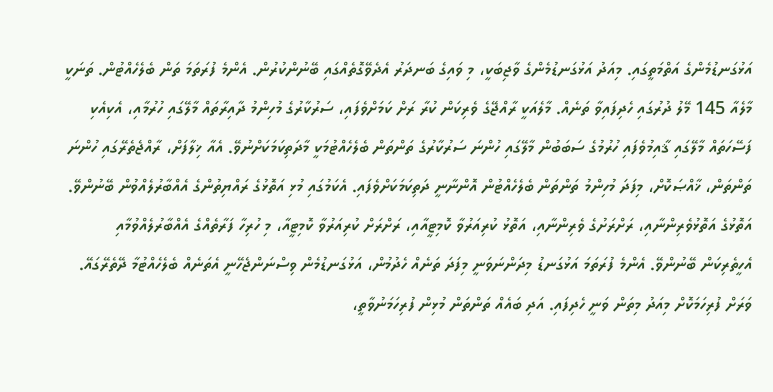އަޅުގަނޑުމެންގެ އަތްމަތީގައި. މިއަދު އަޅުގަނޑުމެންގެ ވާޖިބަކީ، މި ވައިގެ ބަނދަރު އެދެވޭގޮތެއްގައި ބޭނުންކުރުން. އެންމެ ފުރަތަމަ ތަން ބެލެހެއްޓުން. ތަނަކީ މާލެއާ 145 މޭލު ދުރުގައި ހެދިފައިވާ ތަނެއް. މާލެއަކީ ރާއްޖޭގެ ވެރިކަން ކުރާ ރަށް ކަމަށްވެފައި، ސަރުކާރުގެ މުހިންމު ދާއިރާތައް މާލޭގައި ހުރުމާއި، އެކިއެކި ފަސޭހަތައް މާލޭގައި ޤާއިމުވެފައި ހުރުމުގެ ސަބަބުން މާލޭގައި ހުންނަ ސަރުކާރުގެ ތަންތަން ބެލެހެއްޓުމަކީ މާދަތިކަމަކަށްނުވޭ. އެއާ ޚިލާފަށް، ރާއްޖެތެރޭގައި ހުންނަ ތަންތަން، ޚާއްޞަކޮށް، މިފަދަ މުހިންމު ތަންތަން ބެލެހެއްޓުން އޮންނާނީ ދަތިކަމަކަށްވެފައި. އެކަމުގައި މުޅި އަތޮޅުގެ ރައްޔިތުންގެ އެއްބާރުލެއްވުން ބޭނުންވޭ. އަތޮޅުގެ އަތޮޅުވެރިންނާއި، ރަށްރަށުގެ ވެރިންނާއި، އަތޮޅު ކުރިއަރުވާ ކޮމިޓީއާއި، ރަށްރަށް ކުރިއަރުވާ ކޮމިޓީއާ، މި ހުރިހާ ފަރާތެއްގެ އެއްބާރުލެއްވުމާއި އެހީތެރިކަން ބޭނުންވޭ. އެންމެ ފުރަތަމަ އަޅުގަނޑު މިދަންނަވަނީ މިފަދަ ތަނެއް ހެދުމުން، އަޅުގަނޑުމެން ވިސްނަންޖެހޭނީ އެތަނެއް ބެލެހެއްޓުމާ ދޭތެރޭގައޭ. ވަރަށް ފުރިހަމަކޮށް މިއަދު މިތަން ވަނީ ހެދިފައި. އަދި ބައެއް ތަންތަން މުޅިން ފުރިހަމަނުވާތީ،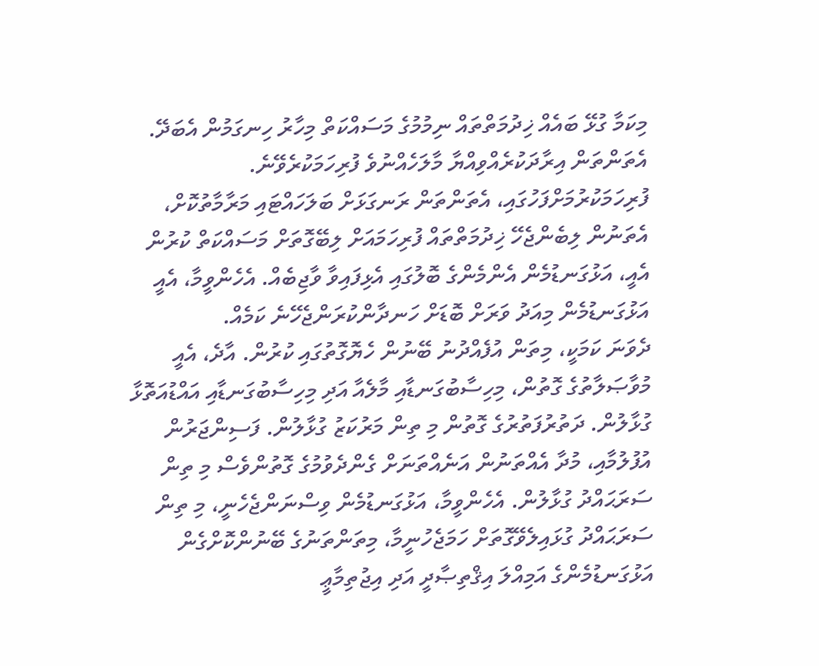މިކަމާ ގުޅޭ ބައެއް ޚިދުމަތްތައް ނިމުމުގެ މަސައްކަތް މިހާރު ހިނގަމުން އެބަދޭ. އެތަންތަން އިރާދަކުރެއްވިއްޔާ މާލަހެއްނުވެ ފުރިހަމަކުރެވޭނެ. ފުރިހަމަކުރުމަށްފަހުގައި، އެތަންތަން ރަނގަޅަށް ބަލަހައްޓައި މަރާމާތުކޮށް، އެތަނުން ލިބެންޖެހޭ ޚިދުމަތްތައް ފުރިހަމައަށް ލިބޭގޮތަށް މަސައްކަތް ކުރުން އެއީ، އަޅުގަނޑުމެން އެންމެންގެ ބޮލުގައި އެޅިފައިވާ ވާޖިބެއް. އެހެންވީމާ، އެއީ އަޅުގަނޑުމެން މިއަދު ވަރަށް ބޮޑަށް ހަނދާންކުރަންޖެހޭނެ ކަމެއް.
ދެވަނަ ކަމަކީ، މިތަން އުފެއްދުނު ބޭނުން ހެޔޮގޮތުގައި ކުރުން. އާދެ، އެއީ މުވާޞަލާތުގެ ގޮތުން، މިހިސާބުގަނޑާއި މާލެއާ އަދި މިހިސާބުގަނޑާއި އައްޑުއަތޮޅާ ގުޅާލުން. ދަތުރުފަތުރުގެ ގޮތުން މި ތިން މަރުކަޒު ގުޅާލުން. ފަސިންޖަރުން އުފުލުމާއި، މުދާ އެއްތަނުން އަނެއްތަނަށް ގެންދެވުމުގެ ގޮތުންވެސް މި ތިން ސަރަޙައްދު ގުޅާލުން. އެހެންވީމާ، އަޅުގަނޑުމެން ވިސްނަންޖެހެނީ، މި ތިން ސަރަޙައްދު ގުޅައިލެވޭގޮތަށް ހަމަޖެހުނީމާ، މިތަންތަނުގެ ބޭނުންކޮށްގެން އަޅުގަނޑުމެންގެ އަމިއްލަ އިޤްތިޞާދީ އަދި އިޖުތިމާޢީ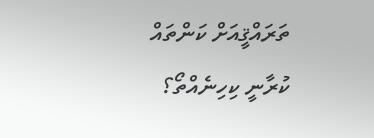ތަރައްޤީއަށް ކަންތައް ކުރާނީ ކިހިނެއްތޯ؟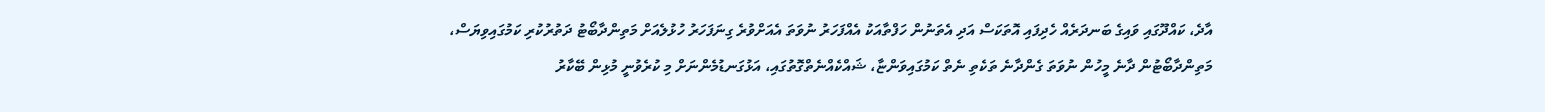އާދެ، ކައްދޫގައި ވައިގެ ބަނދަރެއް ހެދިފައި އޮތަކަސް އަދި އެތަނުން ހަފްތާއަކު އެއްފަހަރު ނުވަތަ އެއަށްވުރެ ގިނަފަހަރު ހުޅުލެއަށް މަތިންދާބޯޓު ދަތުރުކުރި ކަމުގައިވިޔަސް، މަތިންދާބޯޓުން ދާނެ މީހުން ނުވަތަ ގެންދާނެ ތަކެތި ނެތް ކަމުގައިވަންޏާ، ޝައްކެއްނެތްގޮތުގައި، އަޅުގަނޑުމެންނަށް މި ކުރެވުނީ މުޅިން ބޭކާރު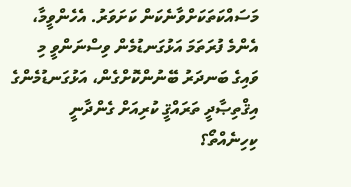މަސައްކަތަކަށްވާނެކަން ކަށަވަރު. އެހެންވީމާ، އެންމެ ފުރަތަމަ އަޅުގަނޑުމެން ވިސްނަންވީ މި ވައިގެ ބަނދަރު ބޭނުންކޮށްގެން، އަޅުގަނޑުމެންގެ އިޤްތިޞާދީ ތަރައްޤީ ކުރިއަށް ގެންދާނީ ކިހިނެއްތޯ؟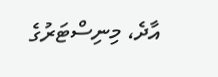އާދެ، މިނިސްޓަރުގެ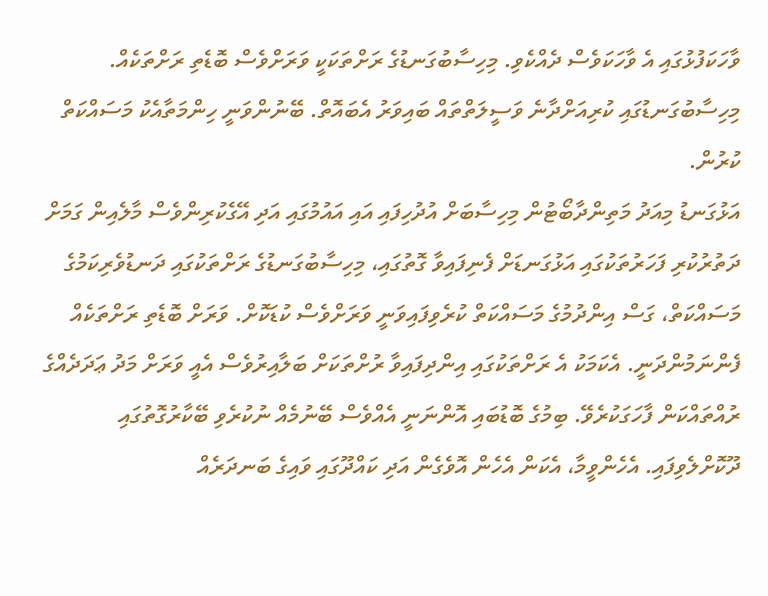ވާހަކަފުޅުގައި އެ ވާހަކަވެސް ދެއްކެވި. މިހިސާބުގަނޑުގެ ރަށްތަކަކީ ވަރަށްވެސް ބޮޑެތި ރަށްތަކެއް. މިހިސާބުގަނޑުގައި ކުރިއަށްދާނެ ވަސީލަތްތައް ބައިވަރު އެބައޮތް. ބޭނުންވަނީ ހިންމަތާއެކު މަސައްކަތް ކުރުން.
އަޅުގަނޑު މިއަދު މަތިންދާބޯޓުން މިހިސާބަށް އުދުހިފައި އައި އައުމުގައި އަދި އޭގެކުރިންވެސް މާލެއިން ގަމަށް ދަތުރުކުރި ފަހަރުތަކުގައި އަޅުގަނޑަށް ފެނިފައިވާ ގޮތުގައި، މިހިސާބުގަނޑުގެ ރަށްތަކުގައި ދަނޑުވެރިކަމުގެ މަސައްކަތް، ގަސް އިންދުމުގެ މަސައްކަތް ކުރެވިފައިވަނީ ވަރަށްވެސް ކުޑަކޮށް. ވަރަށް ބޮޑެތި ރަށްތަކެއް ފެންނަމުންދަނީ. އެކަމަކު އެ ރަށްތަކުގައި އިންދިފައިވާ ރުށްތަކަށް ބަލާއިރުވެސް އެއީ ވަރަށް މަދު ޢަދަދެއްގެ ރުއްތައްކަން ފާހަގަކުރެވޭ. ބިމުގެ ބޮޑުބައި އޮންނަނީ އެއްވެސް ބޭނުމެއް ނުކުރެވި ބޭކާރުގޮތުގައި ދޫކޮށްލެވިފައި. އެހެންވީމާ، އެކަން އެހެން އޮވެގެން އަދި ކައްދޫގައި ވައިގެ ބަނދަރެއް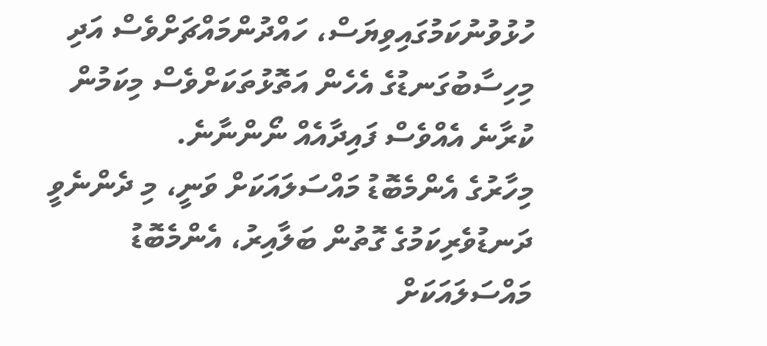ހުޅުވުނުކަމުގައިވިޔަސް، ހައްދުންމައްޗަށްވެސް އަދި މިހިސާބުގަނޑުގެ އެހެން އަތޮޅުތަކަށްވެސް މިކަމުން ކުރާނެ އެއްވެސް ފައިދާއެއް ނޯންނާނެ.
މިހާރުގެ އެންމެބޮޑު މައްސަލައަކަށް ވަނީ، މި ދެންނެވީ ދަނޑުވެރިކަމުގެ ގޮތުން ބަލާއިރު، އެންމެބޮޑު މައްސަލައަކަށް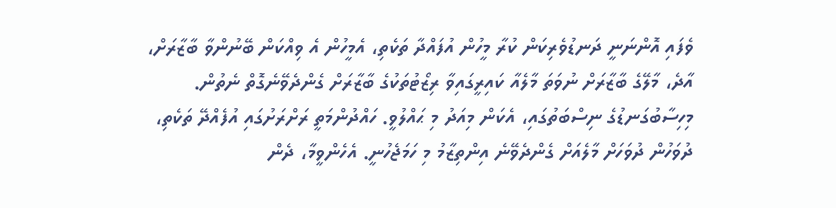ވެފައި އޮންނަނީ ދަނޑުވެރިކަން ކުރާ މީހުން އުފައްދާ ތަކެތި، އެމީހުން އެ ވިއްކަން ބޭނުންވާ ބާޒާރަށް، އާދެ، މާލޭގެ ބާޒާރަށް ނުވަތަ މާލެއާ ކައިރީގައިވާ ރިޒޯޓުތަކުގެ ބާޒާރަށް ގެންދެވޭނެގޮތް ނެތުން. މިހިސާބުގަނޑުގެ ނިސްބަތުގައި، އެކަން މިއަދު މި ޙައްލުވީ. ހައްދުންމަތީ ރަށްރަށުގައި އުފެއްދޭ ތަކެތި، ދުވަހުން ދުވަހަށް މާލެއަށް ގެންދެވޭނެ އިންތިޒާމު މި ހަމަޖެހުނީ. އެހެންވީމާ، ދެން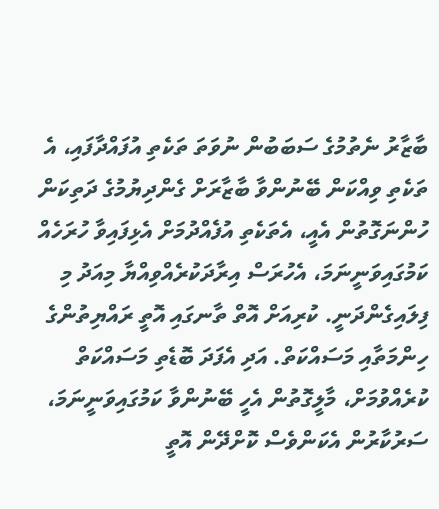ބާޒާރު ނެތުމުގެ ސަބަބުން ނުވަތަ ތަކެތި އުފައްދާފައި، އެ ތަކެތި ވިއްކަން ބޭނުންވާ ބާޒާރަށް ގެންދިޔުމުގެ ދަތިކަން ހުންނަގޮތުން އެއީ، އެތަކެތި އުފެއްދުމަށް އެޅިފައިވާ ހުރަހެއް ކަމުގައިވަނީނަމަ، އެހުރަސް އިރާދަކުރެއްވިއްޔާ މިއަދު މި ފިލައިގެންދަނީ. ކުރިއަށް އޮތް ތާނގައި އޮތީ ރައްޔިތުންގެ ހިންމަތާއި މަސައްކަތް. އަދި އެފަދަ ބޮޑެތި މަސައްކަތް ކުރެއްވުމަށް، މާލީގޮތުން އެހީ ބޭނުންވާ ކަމުގައިވަނީނަމަ، ސަރުކާރުން އެކަންވެސް ކޮށްދޭން އޮތީ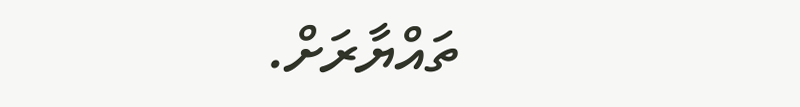ތައްޔާރަށް.